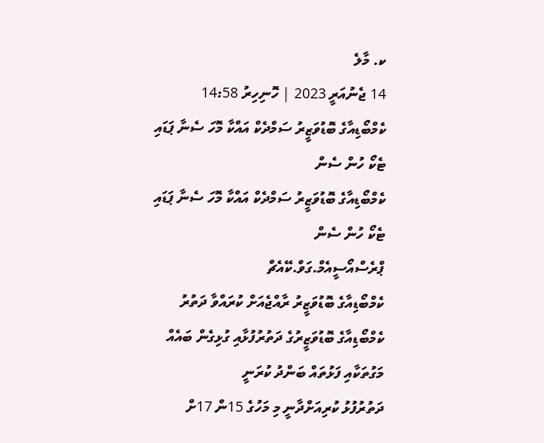ކ. މާލެ
14 ޖެނުއަރީ 2023 | ހޮނިހިރު 14:58
ކެމްބޯޑިއާގެ ބޮޑުވަޒީރު ސަމްދެކް އައްކާ މޮހަ ސެނާ ޕަޑައި ޓެކޯ ހުން ސެން
ކެމްބޯޑިއާގެ ބޮޑުވަޒީރު ސަމްދެކް އައްކާ މޮހަ ސެނާ ޕަޑައި ޓެކޯ ހުން ސެން
ޕްރެސްއޯސީއެމް.ގަވް.ކޭއެޗް
ކެމްބޯޑިއާގެ ބޮޑުވަޒީރު ރާއްޖެއަށް ކުރައްވާ ދަތުރު
ކެމްބޯޑިއާގެ ބޮޑުވަޒީރުގެ ދަތުރުފުޅާއި ގުޅިގެން ބައެއް މަގުތަކާއި ފަޅުތައް ބަންދު ކުރަނީ
ދަތުރުފުޅު ކުރިއަށްދާނީ މި މަހުގެ 15ން 17ށް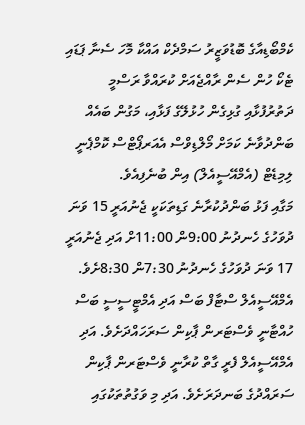ކެމްބޯޑިއާގެ ބޮޑުވަޒީރު ސަމްދެކް އައްކާ މޮހަ ސެނާ ޕަޑައި ޓެކޯ ހުން ސެން ރާއްޖެއަށް ކުރައްވާ ރަސްމީ ދަތުރުފުޅާއި ގުޅިގެން ހުޅުލޭގެ ފަޅާއި، މަގުން ބައެއް ބަންދުވާނެ ކަމަށް މޯލްޑިވްސް އެއަރޕޯޓްސް ކޮމްޕެނީ ލިމިޑެޓް (އެމްއޭސީއެލް) އިން ބުނެފިއެވެ.
މަގާއި ފަޅު ބަންދުކުރާނެ ގަޑިތަކަކީ ޖެނުއަރީ 15 ވަނަ ދުވަހުގެ ހެނދުނު 9:00ން 11:00ށް އަދި ޖެނުއަރީ 17 ވަނަ ދުވަހުގެ ހެނދުނު 7:30ން 8:30ށެވެ.
އެމްއޭސީއެލް ސްޓާފް ބަސް އަދި އެމްޓީސީސީ ބަސް ހުއްޓާނީ ވެސްޓަރން ޕާކިން ސަރަހައްދަށެވެ. އަދި އެމްއޭސީއެލް ފެރީ ގާތް ކުރާނީ ވެސްޓަރން ޕާކިން ސަރައްދުގެ ބަނދަރަށެވެ. އަދި މި ވަގުތުތަކުގައި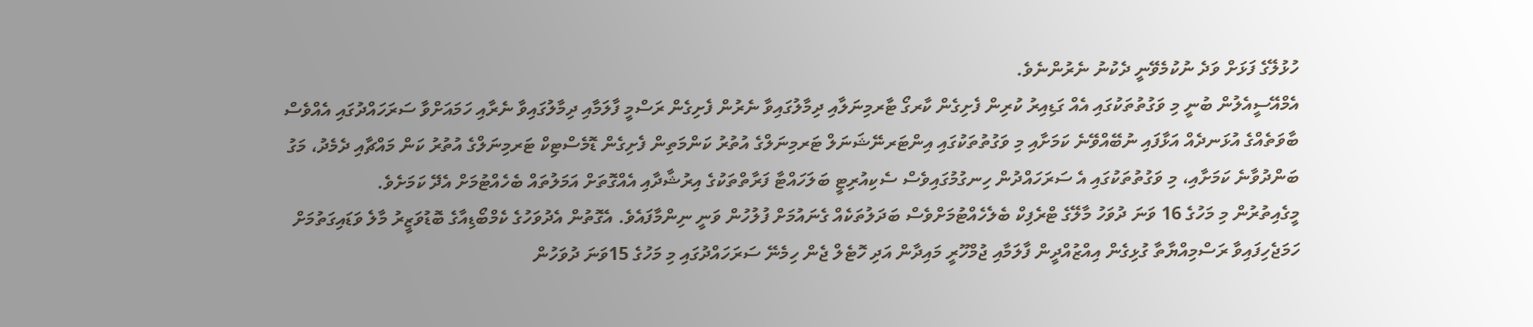ހުޅުލޭގެ ފަޅަށް ވަދެ ނުކުމެވޭނީ ދެކުނު ނެރުންނެވެ.
އެމްއޭސީއެލުން ބުނީ މި ވަގުތުތަކުގައި އެއް ގަޑިއިރު ކުރިން ފެށިގެން ކާރގޯ ޓާރމިނަލާއި ދިމާލުގައިވާ ނެރުން ފެށިގެން ރަސްމީ ފާލަމާއި ދިމާލުގައިވާ ނެރާއި ހަމައަށްވާ ސަރަހައްދުގައި އެއްވެސް ބާވަތެއްގެ އުޅަނދެއް އަޅާފައި ނުބޭއްވޭނެ ކަމަށާއި މި ވަގުތުތަކުގައި އިންޓަރނޭޝަނަލް ޓަރމިނަލްގެ އުތުރު ކަންމަތިން ފެށިގެން ޑޮމެސްޓިކް ޓަރމިނަލްގެ އުތުރު ކަން މައްޗާއި ދެމެދު، މަގު ބަންދުވާނެ ކަމަށާއި، މި ވަގުތުތަކުގައި އެ ސަރަހައްދުން ހިނގުމުގައިވެސް ސެކިއުރިޓީ ބަލަހައްޓާ ފަރާތްތަކުގެ އިރުޝާދާއި އެއްގޮތަށް އަމަލުތައް ބެހެއްޓުމަށް އެދޭ ކަމަށެވެ.
މީގެއިތުރުން މި މަހުގެ 16 ވަނަ ދުވަހު މާލޭގެ ޓްރެފިކް ބެލެހެއްޓުމަށްވެސް ބަދަލުތަކެއް ގެނައުމަށް ފުލުހުން ވަނީ ނިންމާފައެވެ. އެގޮތުން އެދުވަހުގެ ކެމްބޯޑިއާގެ ބޮޑުވަޒީރު މާލެ ވަޑައިގަތުމަށް ހަމަޖެހިފައިވާ ރަސްމިއްޔާތާ ގުޅިގެން އިއްޒުއްދީން ފާލަމާއި ޖުމްހޫރީ މައިދާން އަދި ހޮޓެލް ޖެން ހިމެނޭ ސަރަހައްދުގައި މި މަހުގެ 15ވަނަ ދުވަހުން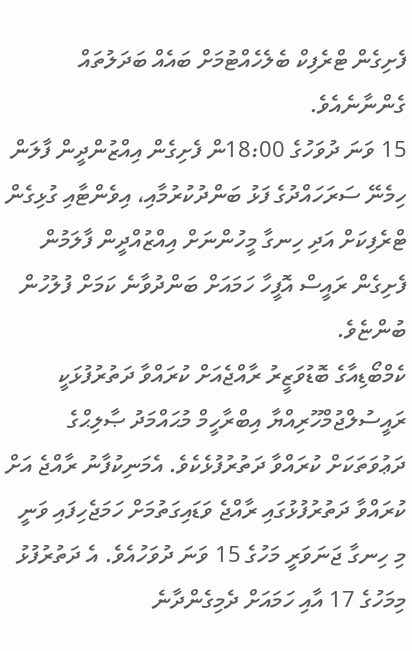ފެށިގެން ޓްރެފިކް ބެލެހެއްޓުމަށް ބައެއް ބަދަލުތައް ގެންނާނެއެވެ.
15 ވަނަ ދުވަހުގެ 18:00ން ފެށިގެން އިއްޒުންދީން ފާލަން ހިމެނޭ ސަރަހައްދުގެ ފަޅު ބަންދުކުރުމާއި، އިވެންޓާއި ގުޅިގެން ޓްރެފިކަށް އަދި ހިނގާ މީހުންނަށް އިއްޒުއްދީން ފާލަމުން ފެށިގެން ރައީސް އޮފީހާ ހަމައަށް ބަންދުވާނެ ކަމަށް ފުލުހުން ބުންޏެވެ.
ކެމްބޯޑިއާގެ ބޮޑުވަޒީރު ރާއްޖެއަށް ކުރައްވާ ދަތުރުފުޅަކީ ރައީސުލްޖުމްހޫރިއްޔާ އިބްރާހީމް މުޙައްމަދު ޞާލިޙްގެ ދަޢުވަތަކަށް ކުރައްވާ ދަތުރުފުޅެކެވެ. އެމަނިކުފާނު ރާއްޖެ އަށް ކުރައްވާ ދަތުރުފުޅުގައި ރާއްޖެ ވަޑައިގަތުމަށް ހަމަޖެހިފައި ވަނީ މި ހިނގާ ޖަނަވަރީ މަހުގެ 15 ވަނަ ދުވަހުއެވެ. އެ ދަތުރުފުޅު މިމަހުގެ 17 އާއި ހަމައަށް ދެމިގެންދާނެ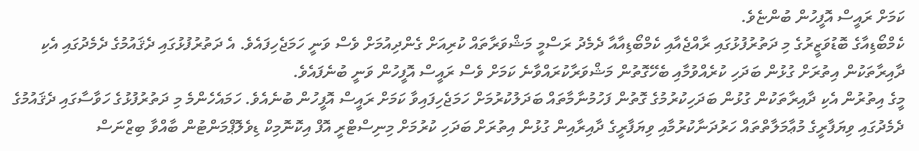ކަމަށް ރައީސް އޮފީހުން ބުންޏެވެ.
ކެމްބޯޑިއާގެ ބޮޑުވަޒީރުގެ މި ދަތުރުފުޅުގައި ރާއްޖެއާއި ކެމްބޯޑިއާއާ ދެމެދު ރަސްމީ މަޝްވަރާތައް ކުރިއަށް ގެންދިއުމަށް ވެސް ވަނީ ހަމަޖެހިފައެވެ. އެ ދަތުރުފުޅުގައި ދެޤައުމުގެ ދެމެދުގައި އެކި ދާއިރާތަކުން އިތުރަށް ގުޅުން ބަދަހި ކުރެއްވުމާއި ބެހޭގޮތުން މަޝްވަރާކުރައްވާނެ ކަމަށް ވެސް ރައީސް އޮފީހުން ވަނީ ބުނެފައެވެ.
މީގެ އިތުރުން އެކި ދާއިރާތަކުން ގުޅުން ބަދަހިކުރުމުގެ ގޮތުން ފަހުމުނާމާތައް ބަދަލުކުރުމަށް ހަމަޖެހިފައިވާ ކަމަށް ރައީސް އޮފީހުން ބުނެއެވެ. ހަމައެހެންމެ މި ދަތުރުފުޅުގެ ހަވާސާގައި ދެޤައުމުގެ ދެމެދުގައި ވިޔަފާރީގެ މުޢާމަލާތްތައް ހަރުދަނާކުރުމާއި ވިޔަފާރީގެ ދާއިރާއިން ގުޅުން އިތުރަށް ބަދަހި ކުރުމަށް މިނިސްޓްރީ އޮފް އިކޮނޮމިކް ޑިވެލޮޕްމަންޓުން ބާއްވާ ބިޒްނަސް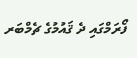ފޯރަމްގައި ދެ ޤައުމުގެ ޗެމްބަރ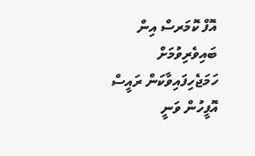އޮފް ކޮމަރސް އިން ބައިވެރިވުމަށް ހަމަޖެހިފައިވާކަން ރައީސް އޮފީހުން ވަނީ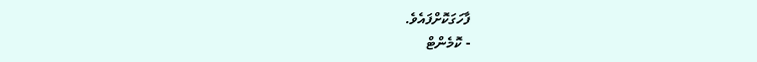ފާހަގަކޮށްފައެވެ.
- ކޮމެންޓް